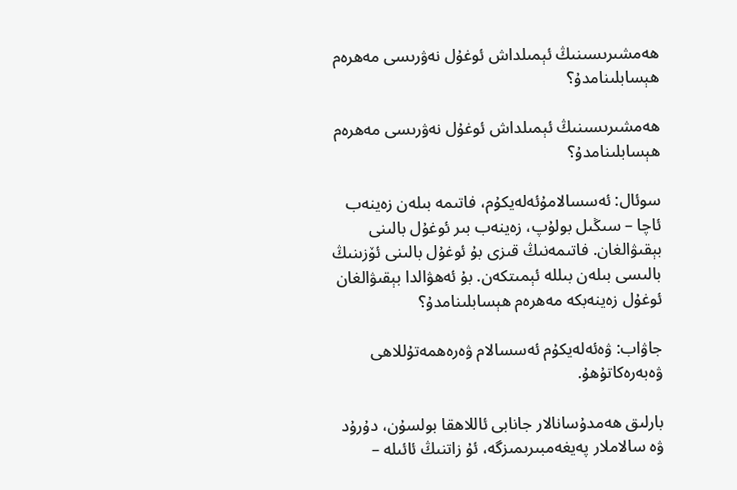ھەمشىرىسىنىڭ ئېمىلداش ئوغۇل نەۋرىسى مەھرەم ھېسابلىنامدۇ؟

ھەمشىرىسىنىڭ ئېمىلداش ئوغۇل نەۋرىسى مەھرەم ھېسابلىنامدۇ؟

سوئال: ئەسسالامۇئەلەيكۇم، فاتىمە بىلەن زەينەب ئاچا – سىڭىل بولۇپ، زەينەب بىر ئوغۇل بالىنى بېقىۋالغان. فاتىمەنىڭ قىزى بۇ ئوغۇل بالىنى ئۆزىنىڭ بالىسى بىلەن بىللە ئېمىتكەن. بۇ ئەھۋالدا بېقىۋالغان ئوغۇل زەينەبكە مەھرەم ھېسابلىنامدۇ؟

جاۋاب: ۋەئەلەيكۇم ئەسسالام ۋەرەھمەتۇللاھى ۋەبەرەكاتۇھۇ.

بارلىق ھەمدۇسانالار جانابى ئاللاھقا بولسۇن، دۇرۇد ۋە سالاملار پەيغەمبىرىمىزگە، ئۇ زاتنىڭ ئائىلە –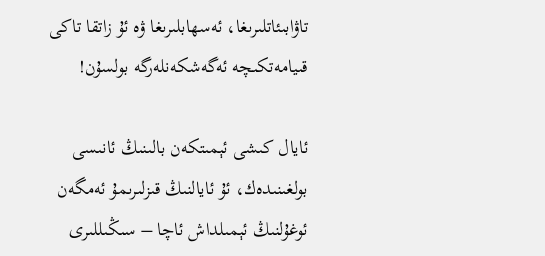تاۋابىئاتلىرىغا، ئەسھابلىرىغا ۋە ئۇ زاتقا تاكى قىيامەتكىچە ئەگەشكەنلەرگە بولسۇن!

ئايال كىشى ئېمىتكەن بالىنىڭ ئانىسى بولغىنىدەك، ئۇ ئايالنىڭ قىزلىرىمۇ ئەمگەن ئوغۇلنىڭ ئېمىلداش ئاچا – سىڭىللىرى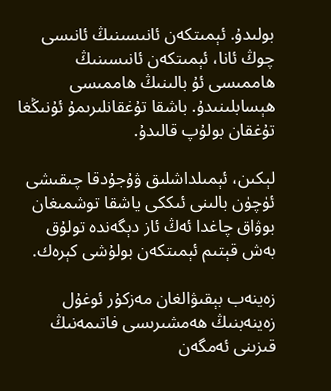بولىدۇ. ئېمىتكەن ئانىسىنىڭ ئانىسى چوڭ ئانا، ئېمىتكەن ئانىسىنىڭ ھاممىسى ئۇ بالىنىڭ ھاممىسى ھېسابلىنىدۇ. باشقا تۇغقانلىرىمۇ ئۇنىڭغا تۇغقان بولۇپ قالىدۇ.

لېكىن، ئېمىلداشلىق ۋۇجۇدقا چىقىشى ئۈچۈن بالىنى ئىككى ياشقا توشمىغان بوۋاق چاغدا ئەڭ ئاز دېگەندە تولۇق بەش قېتىم ئېمىتكەن بولۇشى كېرەك.

زەينەب بېقىۋالغان مەزكۇر ئوغۇل زەينەبنىڭ ھەمشىرىسى فاتىمەنىڭ قىزىنى ئەمگەن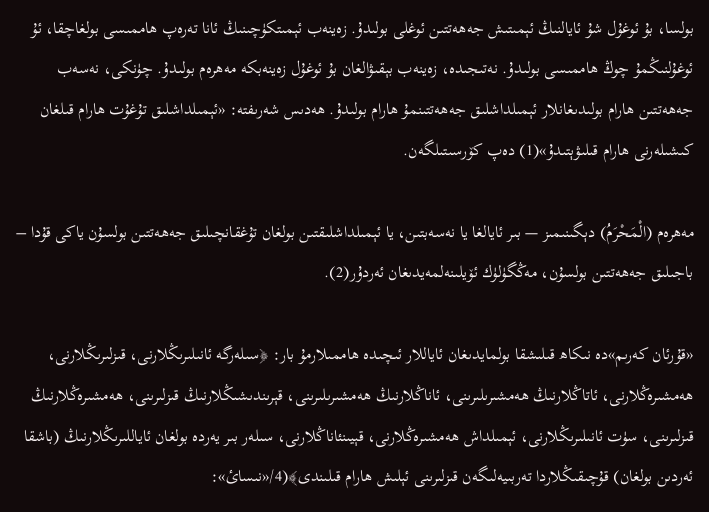بولسا، بۇ ئوغۇل شۇ ئايالنىڭ ئېمىتىش جەھەتتىن ئوغلى بولىدۇ. زەينەب ئېمىتكۈچىنىڭ ئانا تەرەپ ھاممىسى بولغاچقا، ئۇ ئوغۇلنىڭمۇ چوڭ ھاممىسى بولىدۇ. نەتىجىدە، زەينەب بېقىۋالغان بۇ ئوغۇل زەينەبكە مەھرەم بولىدۇ. چۈنكى، نەسەب جەھەتتىن ھارام بولىدىغانلار ئېمىلداشلىق جەھەتتىنمۇ ھارام بولىدۇ. ھەدىس شەرىفتە: «ئېمىلداشلىق تۇغۇت ھارام قىلغان كىشىلەرنى ھارام قىلىۋېتىدۇ»(1) دەپ كۆرسىتىلگەن.

مەھرەم (الْمَحْرَمُ) دېگىنىمىز — بىر ئايالغا يا نەسەبتىن، يا ئېمىلداشلىقتىن بولغان تۇغقانچىلىق جەھەتتىن بولسۇن ياكى قۇدا – باجىلىق جەھەتتىن بولسۇن، مەڭگۈلۈك ئۆيلىنەلمەيدىغان ئەردۇر(2).

«قۇرئان كەرىم»دە نىكاھ قىلىشقا بولمايدىغان ئاياللار ئىچىدە ھاممىلارمۇ بار: ﴿سىلەرگە ئانىلىرىڭلارنى، قىزلىرىڭلارنى، ھەمشىرەڭلارنى، ئاتاڭلارنىڭ ھەمشىرىلىرىنى، ئاناڭلارنىڭ ھەمشىرىلىرىنى، قېرىندىشىڭلارنىڭ قىزلىرىنى، ھەمشىرەڭلارنىڭ قىزلىرىنى، سۈت ئانىلىرىڭلارنى، ئېمىلداش ھەمشىرەڭلارنى، قېيىنئاناڭلارنى، سىلەر بىر يەردە بولغان ئاياللىرىڭلارنىڭ (باشقا ئەردىن بولغان) قۇچىقىڭلاردا تەربىيەلىگەن قىزلىرىنى ئېلىش ھارام قىلىندى﴾(4/«نىسائ»: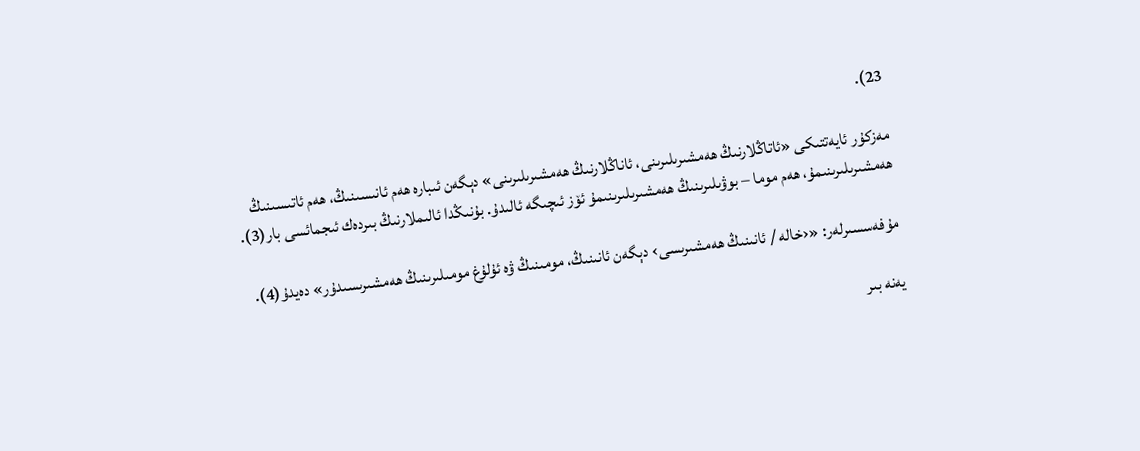23).

مەزكۇر ئايەتتىكى «ئاتاڭلارنىڭ ھەمشىرىلىرىنى، ئاناڭلارنىڭ ھەمشىرىلىرىنى» دېگەن ئىبارە ھەم ئانىسىنىڭ، ھەم ئاتىسىنىڭ ھەمشىرىلىرىنىمۇ، ھەم موما – بوۋىلىرىنىڭ ھەمشىرىلىرىنىمۇ ئۆز ئىچىگە ئالىدۇ. بۇنىڭدا ئالىملارنىڭ بىردەك ئىجمائسى بار(3).

مۇفەسسىرلەر: «‹خالە / ئانىنىڭ ھەمشىرىسى› دېگەن ئانىنىڭ، مومىنىڭ ۋە ئۇلۇغ مومىلىرىنىڭ ھەمشىرىسىدۇر» دەيدۇ(4).

يەنە بىر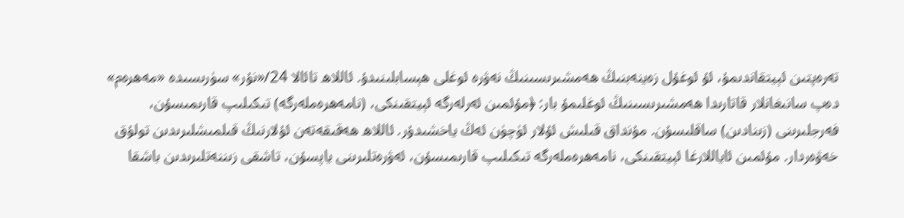تەرەپتىن ئېيتقاندىمۇ، ئۇ ئوغۇل زەينەبنىڭ ھەمشىرىسىنىڭ نەۋرە ئوغلى ھېسابلىنىدۇ. ئاللاھ تائالا 24/«نۇر» سۈرىسىدە «مەھرەم» دەپ سانىغانلار قاتارىدا ھەمشىرىسىنىڭ ئوغلىمۇ بار: ﴿مۇئمىن ئەرلەرگە ئېيتقىنكى، (نامەھرەملەرگە) تىكىلىپ قارىمىسۇن، فەرجلىرىنى (زىنادىن) ساقلىسۇن. مۇنداق قىلىش ئۇلار ئۈچۈن ئەڭ ياخشىدۇر. ئاللاھ ھەقىقەتەن ئۇلارنىڭ قىلمىشلىرىدىن تولۇق خەۋەردار. مۇئمىن ئاياللارغا ئېيتقىنكى، نامەھرەملەرگە تىكىلىپ قارىمىسۇن، ئەۋرەتلىرىنى ياپسۇن، تاشقى زىننەتلىرىدىن باشقا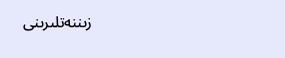زىننەتلىرىنى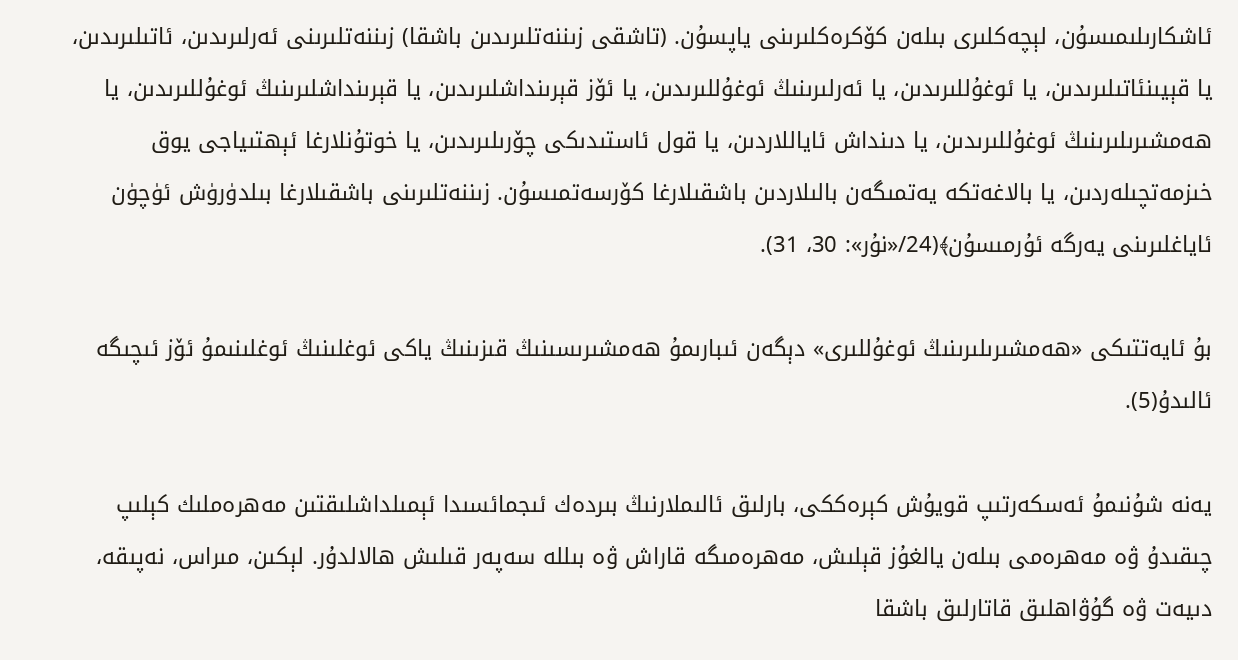ئاشكارىلىمىسۇن، لېچەكلىرى بىلەن كۆكرەكلىرىنى ياپسۇن. (تاشقى زىننەتلىرىدىن باشقا) زىننەتلىرىنى ئەرلىرىدىن، ئاتىلىرىدىن، يا قېيىنئاتىلىرىدىن، يا ئوغۇللىرىدىن، يا ئەرلىرىنىڭ ئوغۇللىرىدىن، يا ئۆز قېرىنداشلىرىدىن، يا قېرىنداشلىرىنىڭ ئوغۇللىرىدىن، يا ھەمشىرىلىرىنىڭ ئوغۇللىرىدىن، يا دىنداش ئاياللاردىن، يا قول ئاستىدىكى چۆرىلىرىدىن، يا خوتۇنلارغا ئېھتىياجى يوق خىزمەتچىلەردىن، يا بالاغەتكە يەتمىگەن بالىلاردىن باشقىلارغا كۆرسەتمىسۇن. زىننەتلىرىنى باشقىلارغا بىلدۈرۈش ئۈچۈن ئاياغلىرىنى يەرگە ئۇرمىسۇن﴾(24/«نۇر»: 30، 31).

بۇ ئايەتتىكى «ھەمشىرىلىرىنىڭ ئوغۇللىرى» دېگەن ئىبارىمۇ ھەمشىرىسىنىڭ قىزىنىڭ ياكى ئوغلىنىڭ ئوغلىنىمۇ ئۆز ئىچىگە ئالىدۇ(5).

يەنە شۇنىمۇ ئەسكەرتىپ قويۇش كېرەككى، بارلىق ئالىملارنىڭ بىردەك ئىجمائسىدا ئېمىلداشلىقتىن مەھرەملىك كېلىپ چىقىدۇ ۋە مەھرەمى بىلەن يالغۇز قېلىش، مەھرەمىگە قاراش ۋە بىللە سەپەر قىلىش ھالالدۇر. لېكىن، مىراس، نەپىقە، دىيەت ۋە گۇۋاھلىق قاتارلىق باشقا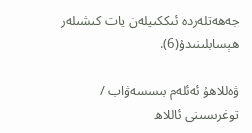جەھەتلەردە ئىككىيلەن يات كىشىلەر ھېسابلىنىدۇ(6).

ۋەللاھۇ ئەئلەم بىسسەۋاب / توغرىسىنى ئاللاھ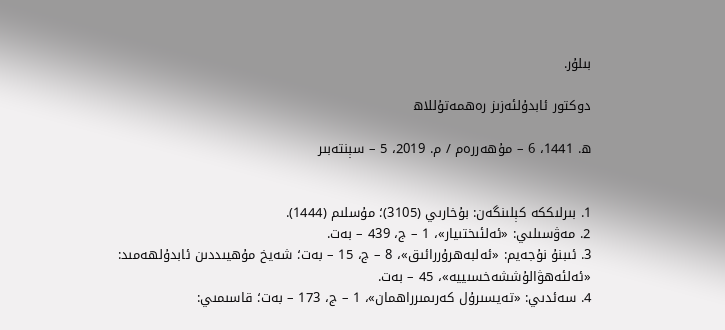بىلۇر.

دوكتور ئابدۇلئەزىز رەھمەتۇللاھ

ھ. 1441، 6 – مۇھەررەم / م. 2019، 5 – سېنتەبىر


1. بىرلىككە كېلىنگەن: بۇخارىي (3105)؛ مۇسلىم (1444).
2. مەۋسىلىي: «ئەلئىختىيار»، 1 – ج، 439 – بەت.
3. ئىبنۇ نۇجەيم: «ئەلبەھرۇررائىق»، 8 – ج، 15 – بەت؛ شەيخ مۇھيىددىن ئابدۇلھەمىد: «ئەلئەھۋالۇششەخسىييە»، 45 – بەت.
4. سەئدىي: «تەيسىرۇل كەرىمىرراھمان»، 1 – ج، 173 – بەت؛ قاسىمىي: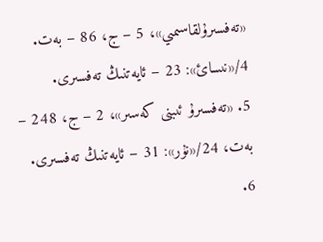«تەفسىرۇلقاسىمىي»، 5 – ج، 86 – بەت. 4/«نىسائ»: 23 – ئايەتنىڭ تەفسىرى.
5. «تەفسىرۇ ئىبنى كەسىر»، 2 – ج، 248 – بەت، 24/«نۇر»: 31 – ئايەتنىڭ تەفسىرى.
6.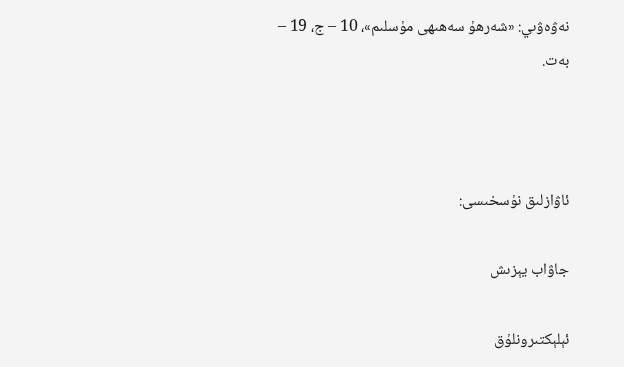نەۋەۋىي: «شەرھۇ سەھىھى مۇسلىم»، 10 – ج، 19 – بەت.



ئاۋازلىق نۇسخىسى:

جاۋاب يېزىش

ئېلېكتىرونلۇق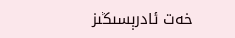خەت ئادرېسىڭىز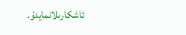ئاشكارىلانمايدۇ.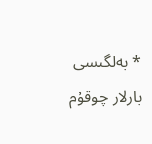* بەلگىسى بارلار چوقۇم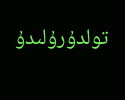تولدۇرۇلىدۇ